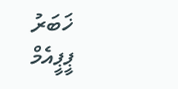ޚަބަރު
ޕީޕީއެމް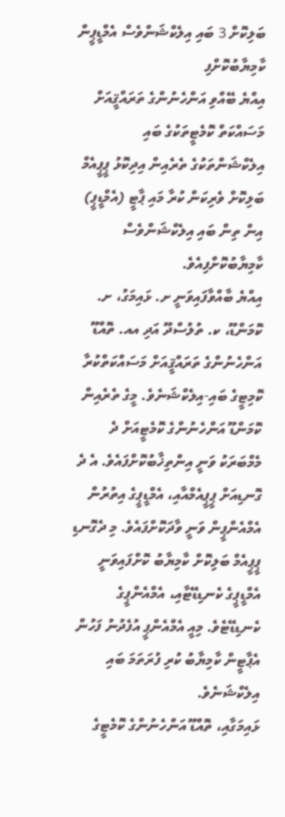ބަލިކޮށް 3 ބައި އިލެކްޝަންވެސް އެމްޑީޕީން ކާމިޔާބުކޮށްފި
އިއްޔެ ބޭއްވި އަންހެނުންގެ ތަރައްޤީއަށް މަސައްކަތް ކޮމެޓީތަކުގެ ބައި އިލެކްޝަންތަކުގެ ތެރެއިން އިދިކޮޅު ޕީޕީއެމް ބަލިކޮށް ވެރިކަން ކުރާ މައި ޕާޓީ (އެމްޑީޕީ) އިން ތިން ބައި އިލެކްޝަންވެސް ކާމިޔާބުކޮށްފިއެވެ.
އިއްޔެ ބާއްވާފައިވަނީ ށ. ޅައިމަގު، ށ. ކޮމަންޑޫ، ކ. ތުލުސްދޫ އަދި އއ. ތޮއްޑޫ އަންހެނުންގެ ތަރައްޤީއަށް މަސައްކަތްކުރާ ކޮމިޓީގެ ބައި-އިލެކްޝަނެވެ. މީގެ ތެރެއިން ކޮމަންޑޫ އަންހެނުންގެ ކޮމެޓީއަށް ދެ މެމްބަރަކު ވަނީ އިންތިޚާބުކޮށްފައެވެ. އެ ދެ ގޮނޑިއަށް ޕީޕީއެމްއާއި، އެމްޑީޕީގެ އިތުރުން އެމްއެންޕީން ވަނީ ވާދަކޮށްފައެވެ. މި ދެގޮނޑި ޕީޕީއެމް ބަލިކޮށް ކާމިޔާބު ކޮށްފައިވަނީ އެމްޑީޕީގެ ކެނޑިޑޭޓާއި، އެމްއެންޕީގެ ކެނޑިޑޭޓެވެ. މިއީ އެމްއެންޕީ އުފެދުނު ފަހުން އެޕާޓީން ކާމިޔާބު ކުރި ފުރަތަމަ ބައި އިލެކްޝަނެވެ.
ޅައިމަގާއި، ތޮއްޑޫ އަންހެނުންގެ ކޮމެޓީގެ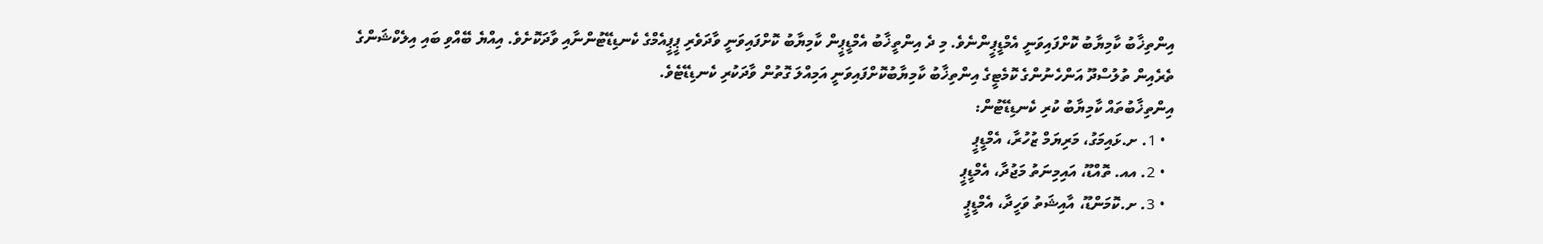އިންތިޚާބު ކާމިޔާބު ކޮށްފައިވަނީ އެމްޑީޕީންނެވެ. މި ދެ އިންތީޚާބު އެމްޑީޕީން ކާމިޔާބު ކޮށްފައިވަނީ ވާދަވެރި ޕީޕީއެމްގެ ކެނޑިޑޭޓުންނާއި ވާދަކޮށެވެ. އިއްޔެ ބޭއްވި ބައި އިލެކްޝަންގެ ތެރެއިން ތުލުސްދޫ އަންހެނުންގެ ކޮމެޓީގެ އިންތިޚާބު ކާމިޔާބުކޮށްފައިވަނީ އަމިއްލަ ގޮތުން ވާދަކުރި ކެނޑިޑޭޓެވެ.
އިންތިޚާބުތައް ކާމިޔާބު ކުރި ކެނޑިޑޭޓުން:
  • 1. ށ.ޅައިމަގު، މަރިޔަމް ޒުހުރާ، އެމްޑީޕީ
  • 2. އއ. ތޮއްޑޫ، އައިމިނަތު މަޖުދާ، އެމްޑީޕީ
  • 3. ށ.ކޮމަންޑޫ، އާއިޝަތު ވަހީދާ، އެމްޑީޕީ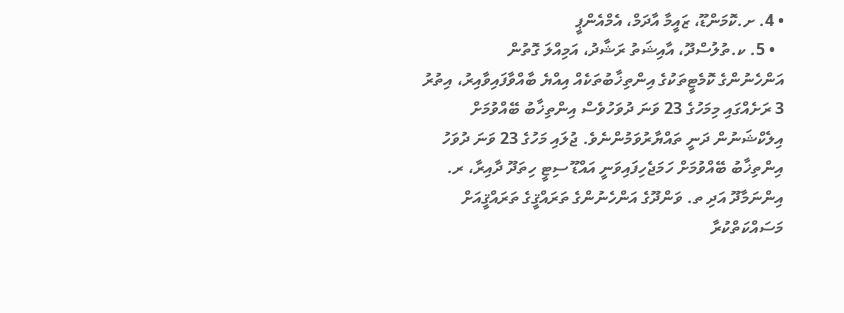• 4. ށ.ކޮމަންޑޫ، ޒައީމާ އާދަމް، އެމްއެންޕީ
  • 5. ކ.ތުލުސްދޫ، އާއިޝަތު ރަޝާދު، އަމިއްލަ ގޮތުން
އަންހެނުންގެ ކޮމެޓީތަކުގެ އިންތިޚާބުތަކެއް އިއްޔެ ބާއްވާފައިވާއިރު، އިތުރު 3 ރަށެއްގައި މިމަހުގެ 23 ވަނަ ދުވަހުވެސް އިންތިޚާބު ބޭއްވުމަށް އިލެކްޝަނުން ދަނީ ތައްޔާރުވަމުންނެވެ. ޖުލައި މަހުގެ 23 ވަނަ ދުވަހު އިންތިޚާބު ބޭއްވުމަށް ހަމަޖެހިފައިވަނީ އައްޑޫ ސިޓީ ހިތަދޫ ދާއިރާ، ރ. އިންނަމާދޫ އަދި ތ. ވަންދޫގެ އަންހެނުންގެ ތަރައްޤީގެ ތަރައްޤީއަށް މަސައްކަތްކުރާ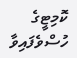ކޮމިޓީގެ ހުސްވެފައިވާ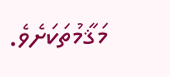މަޤާމުތަކަށެވެ.